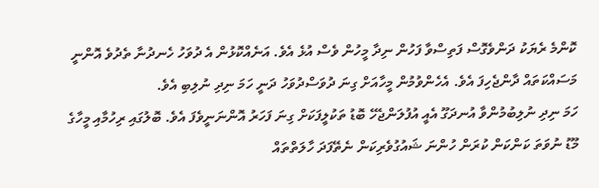ކޮންމެ ރެޔަކު ދަންވެގޮސް ފަތިސްވާ ފަހުން ނިދާ މީހުން ވެސް އުޅެ އެވެ. އަނެއްކޮޅުން އެ ދުވަހު ހެނދުނާ ތެދުވެ އޮންނީ މަސައްކަތައް ދާންޖެހިފަ އެވެ. އެހެންވުމުން މީހާއަށް ގިނަ ދުވަސްދުވަހު ދަނީ ހަމަ ނިދި ނުލިބި އެވެ.
ހަމަ ނިދި ނުލިބުމުންވާ އުނދަގޫ އެއީ އުފުލަންޖެހޭ ބޮޑު ތަކުލީފަކަށް ގިނަ ފަހަރު އޮންނަނީވެފަ އެވެ. ބޮލުގައި ރިހުމާއި މީހާގެ މޫޑު ނުވަތަ ކަންކަން ކުރަން ހުންނަ ޝައުގުވެރިކަން ނެތޭފަދަ ހާލަތްތައް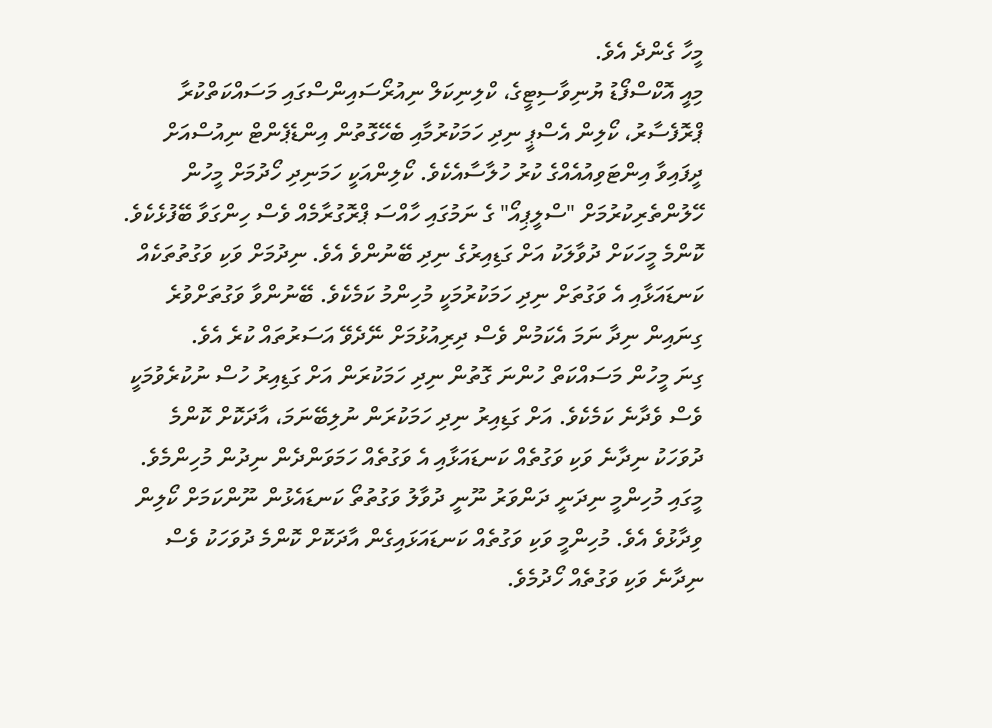މީހާ ގެންދެ އެވެ.
މިއީ އޮކްސްފޯޑު ޔުނިވާސިޓީގެ، ކްލިނިކަލް ނިއުރޯސައިންސްގައި މަސައްކަތްކުރާ ޕްރޮފެސާރު، ކޯލިން އެސްޕީ ނިދި ހަމަކުރުމާއި ބެހޭގޮތުން އިންޑެޕެންޓް ނިއުސްއަށް ދީފައިވާ އިންޓަވިއުއެއްގެ ކުރު ހުލާސާއެކެވެ. ކޯލިންއަކީ ހަމަނިދި ހޯދުމަށް މީހުން ހޭލުންތެރިކުރުމަށް "ސްލީޕިއޯ" ގެ ނަމުގައި ހާއްސަ ޕްރޮގުރާމެއް ވެސް ހިންގަވާ ބޭފުޅެކެވެ.
ކޮންމެ މީހަކަށް ދުވާލަކު އަށް ގަޑިއިރުގެ ނިދި ބޭނުންވެ އެވެ. ނިދުމަށް ވަކި ވަގުތުތަކެއް ކަނޑައަޅާއި އެ ވަގުތަށް ނިދި ހަމަކުރުމަކީ މުހިންމު ކަމެކެވެ. ބޭނުންވާ ވަގުތަށްވުރެ ގިނައިން ނިދާ ނަމަ އެކަމުން ވެސް ދިރިއުޅުމަށް ނޭދެވޭ އަސަރުތައް ކުރެ އެވެ.
ގިނަ މީހުން މަސައްކަތް ހުންނަ ގޮތުން ނިދި ހަމަކުރަން އަށް ގަޑިއިރު ހުސް ނުކުރެވުމަކީ ވެސް ވެދާނެ ކަމެކެވެ. އަށް ގަޑިއިރު ނިދި ހަމަކުރަން ނުލިބޭނަމަ، އާދަކޮށް ކޮންމެ ދުވަހަކު ނިދާނެ ވަކި ވަގުތެއް ކަނޑައަޅާއި އެ ވަގުތެއް ހަމަވަންދެން ނިދުން މުހިންމެވެ.
މީގައި މުހިންމީ ނިދަނީ ދަންވަރު ނޫނީ ދުވާލު ވަގުތުތޯ ކަނޑައެޅުން ނޫންކަމަށް ކޯލިން ވިދާޅުވެ އެވެ. މުހިންމީ ވަކި ވަގުތެއް ކަނޑައަޅައިގެން އާދަކޮށް ކޮންމެ ދުވަހަކު ވެސް ނިދާނެ ވަކި ވަގުތެއް ހޯދުމެވެ.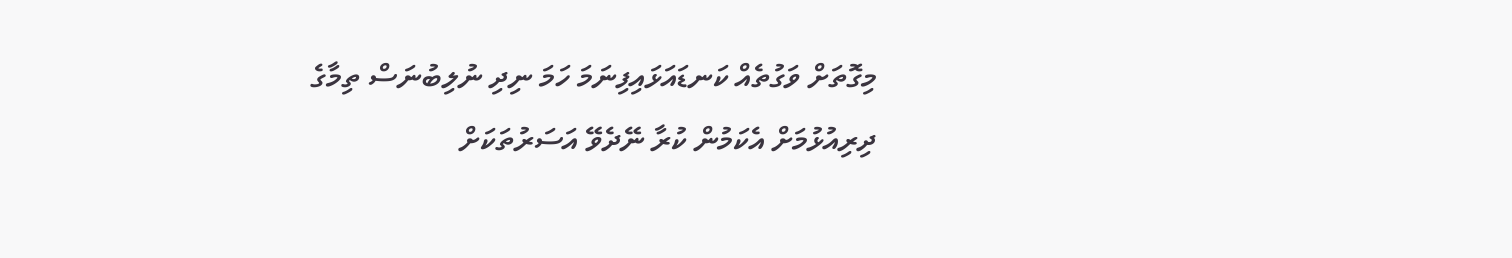މިގޮތަށް ވަގުތެއް ކަނޑައަޅައިފިނަމަ ހަމަ ނިދި ނުލިބުނަސް ތިމާގެ ދިރިއުޅުމަށް އެކަމުން ކުރާ ނޭދެވޭ އަސަރުތަކަށް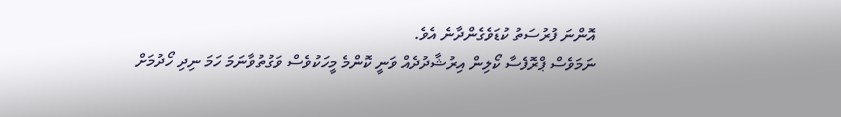އޮންނަ ފުރުސަތު ކުޑަވެގެންދާނެ އެވެ.
ނަމަވެސް ޕްރޮފެސާ ކޯލިން އިރުޝާދުދެއް ވަނީ ކޮންމެ މީހަކުވެސް ވަގުތުވާނަމަ ހަމަ ނިދި ހޯދުމަށް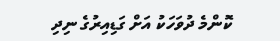ކޮންމެ ދުވަހަކު އަށް ގަޑިއިރުގެ ނިދި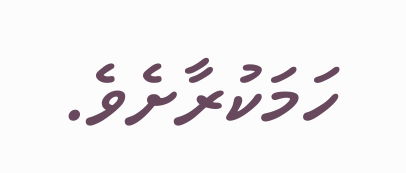ހަމަކުރާށެވެ.